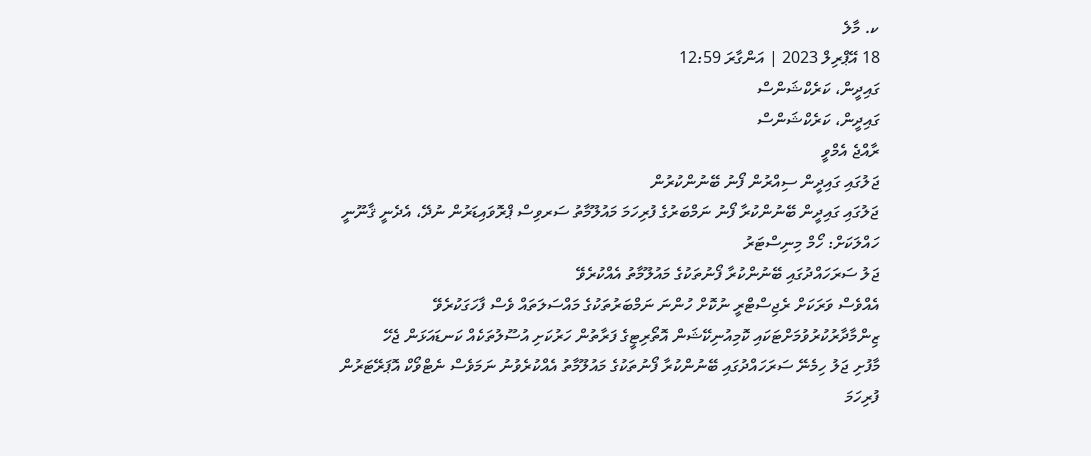ކ. މާލެ
18 އޭޕްރިލް 2023 | އަންގާރަ 12:59
ގައިދީން، ކަރެކްޝަންސް
ގައިދީން، ކަރެކްޝަންސް
ރާއްޖެ އެމްވީ
ޖަލުގައި ގައިދީން ސިއްރުން ފޯނު ބޭނުންކުރުން
ޖަލުގައި ގައިދީން ބޭނުންކުރާ ފޯނު ނަމްބަރުގެ ފުރިހަމަ މައުލޫމާތު ސަރވިސް ޕްރޮވައިޑަރުން ނުދޭ، އެދެނީ ޤާނޫނީ ހައްލަކަށް: ހޯމް މިނިސްޓަރު
ޖަލު ސަރަހައްދުގައި ބޭނުންކުރާ ފޯނުތަކުގެ މައުލޫމާތު އެއްކުރެވޭ
އެއްވެސް ވަރަކަށް ރެޖިސްޓްރީ ނުކޮށް ހުންނަ ނަމްބަރުތަކުގެ މައްސަލަތައް ވެސް ފާހަގަކުރެވޭ
ޒިންމާދާރުކުރުވުމަށްޓަކައި ކޮމިއުނިކޭޝަން އޮތޯރިޓީގެ ފަރާތުން ހަރުކަށި އުސޫލުތަކެއް ކަނޑައަޅަން ޖެހޭ
މާފުށި ޖަލު ހިމެނޭ ސަރަހައްދުގައި ބޭނުންކުރާ ފޯނުތަކުގެ މައުލޫމާތު އެއްކުރެވުނު ނަމަވެސް ނެޓްވޯކް އޮޕަރޭޓަރުން ފުރިހަމަ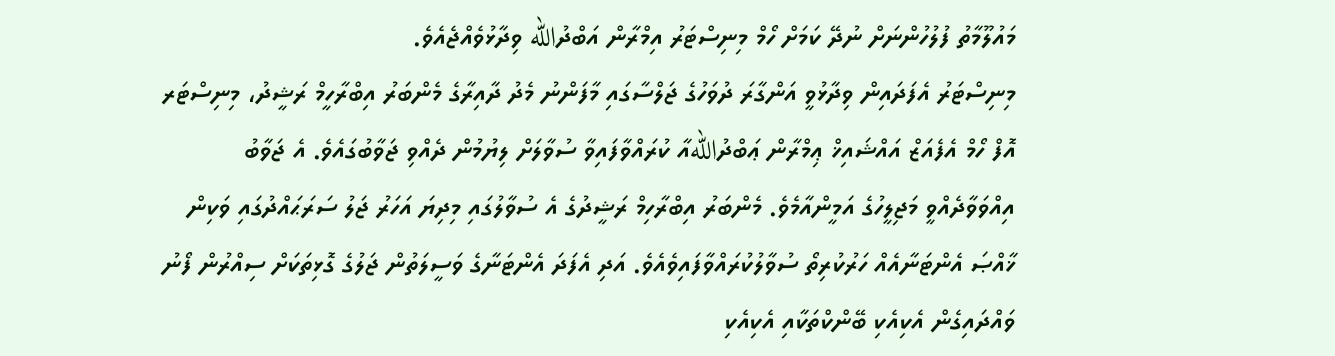މައުލޫމާތު ފުލުހުންނަށް ނުދޭ ކަމަށް ހޯމް މިނިސްޓަރު އިމްރާން އަބްދުالله ވިދާޅުވެއްޖެއެވެ.
މިނިސްޓަރު އެފަދައިން ވިދާޅުވީ އަންގާރަ ދުވަހުގެ ޖަލްސާގައި މާފަންނު މެދު ދާއިރާގެ މެންބަރު އިބްރާހީމް ރަޝީދު، މިނިސްޓަރ އޮފް ހޯމް އެފެއަޒް އައްޝައިޚް ޢިމްރާން ޢަބްދުاللهއާ ކުރައްވާފައިވާ ސުވާލަށް ލިޔުމުން ދެއްވި ޖަވާބުގައެވެ. އެ ޖަވާބު އިއްވަވާދެއްވީ މަޖިލީހުގެ އަމީންއާމެވެ. މެންބަރު އިބްރާހިމް ރަޝީދުގެ އެ ސުވާލުގައި މިދިޔަ އަހަރު ޖަލު ސަރަޙައްދުގައި ވަކިން ޚާއްޞަ އެންޓަނާއެއް ހަރުކުރިތޯ ސުވާލުކުރައްވާފައިވެއެވެ. އަދި އެފަދަ އެންޓަނާގެ ވަސީލަތުން ޖަލުގެ ގޮޅިތަކަށް ސިއްރުން ފޯނު ވައްދައިގެން އެކިއެކި ބޭންކްތަކާއި އެކިއެކި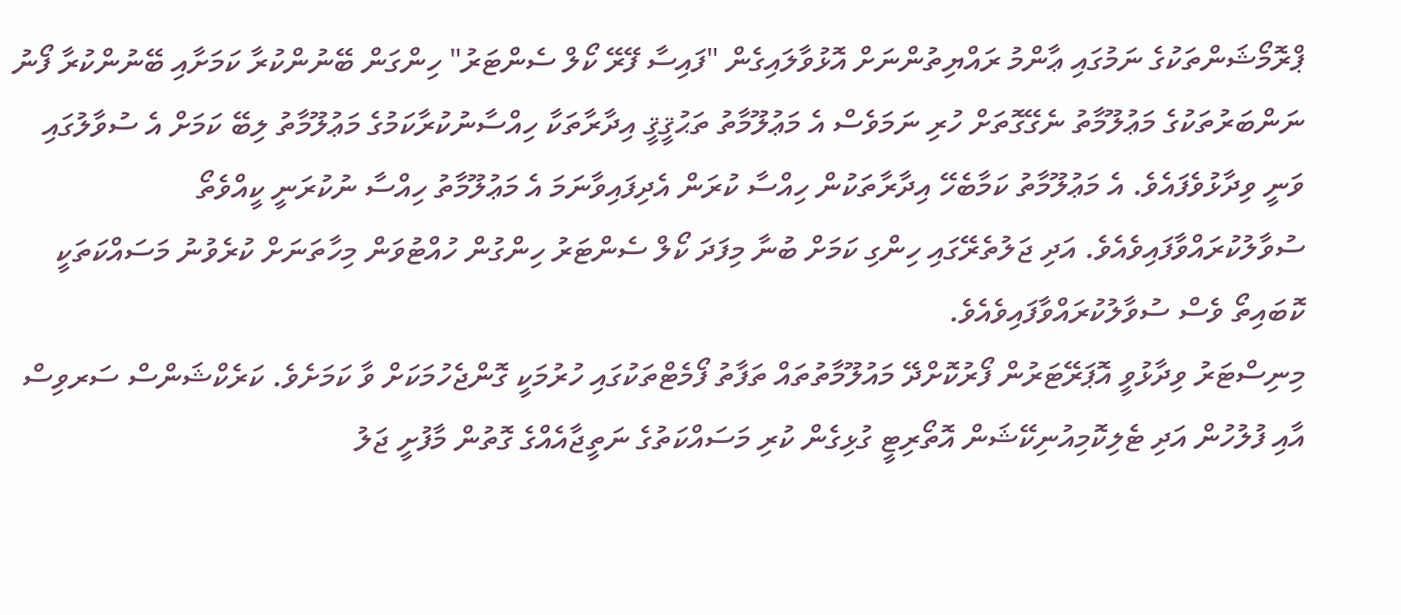ޕްރޮމޯޝަންތަކުގެ ނަމުގައި ޢާންމު ރައްޔިތުންނަށް އޮޅުވާލައިގެން "ފައިސާ ފޭރޭ ކޯލް ސެންޓަރު" ހިންގަން ބޭނުންކުރާ ކަމަށާއި ބޭނުންކުރާ ފޯނު ނަންބަރުތަކުގެ މަޢުލޫމާތު ނެގޭގޮތަށް ހުރި ނަމަވެސް އެ މަޢުލޫމާތު ތަޙުޤީޤީ އިދާރާތަކާ ހިއްސާނުކުރާކަމުގެ މަޢުލޫމާތު ލިބޭ ކަމަށް އެ ސުވާލުގައި ވަނީ ވިދާޅުވެފައެވެ. އެ މަޢުލޫމާތު ކަމާބެހޭ އިދާރާތަކުން ހިއްސާ ކުރަން އެދިފައިވާނަމަ އެ މަޢުލޫމާތު ހިއްސާ ނުކުރަނީ ކީއްވެތޯ ސުވާލުކުރައްވާފައިވެއެވެ. އަދި ޖަލުތެރޭގައި ހިންގި ކަމަށް ބުނާ މިފަދަ ކޯލް ސެންޓަރު ހިންގުން ހުއްޓުވަން މިހާތަނަށް ކުރެވުނު މަސައްކަތަކީ ކޮބައިތޯ ވެސް ސުވާލުކުރައްވާފައިވެއެވެ.
މިނިސްޓަރު ވިދާޅުވީ އޮޕަރޭޓަރުން ފޯރުކޮށްދޭ މައުލޫމާތުތައް ތަފާތު ފޯމެޓްތަކުގައި ހުރުމަކީ ގޮންޖެހުމަކަށް ވާ ކަމަށެވެ. ކަރެކްޝަންސް ސަރވިސް އާއި ފުލުހުން އަދި ޓެލިކޮމިއުނިކޭޝަން އޮތޯރިޓީ ގުޅިގެން ކުރި މަސައްކަތުގެ ނަތީޖާއެއްގެ ގޮތުން މާފުށީ ޖަލު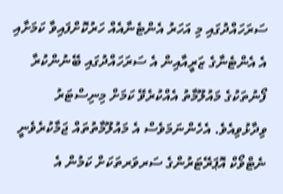ސަރަހައްދުގައި މި އަހަރު އެންޓެނާއެއް ހަރުކޮށްފައިވާ ކަމަށާއި އެ އެންޓެނާގެ ޒަރީއާއިން އެ ސަރަހައްދުގައި ބޭނުންކުރާ ފޯނުތަކުގެ މައުލޫމާތު އެއްކުރެވޭ ކަމަށް މިނިސްޓަރު ވިދާޅުވިއެވެ. އެހެންނަމަވެސް އެ މައުލޫމާތުތައް ޖަމާކުރެވެނީ ނެޓްވޯކް އޮޕަރޭޓަރުންގެ ސަރވަރތަކަށް ކަމުން އެ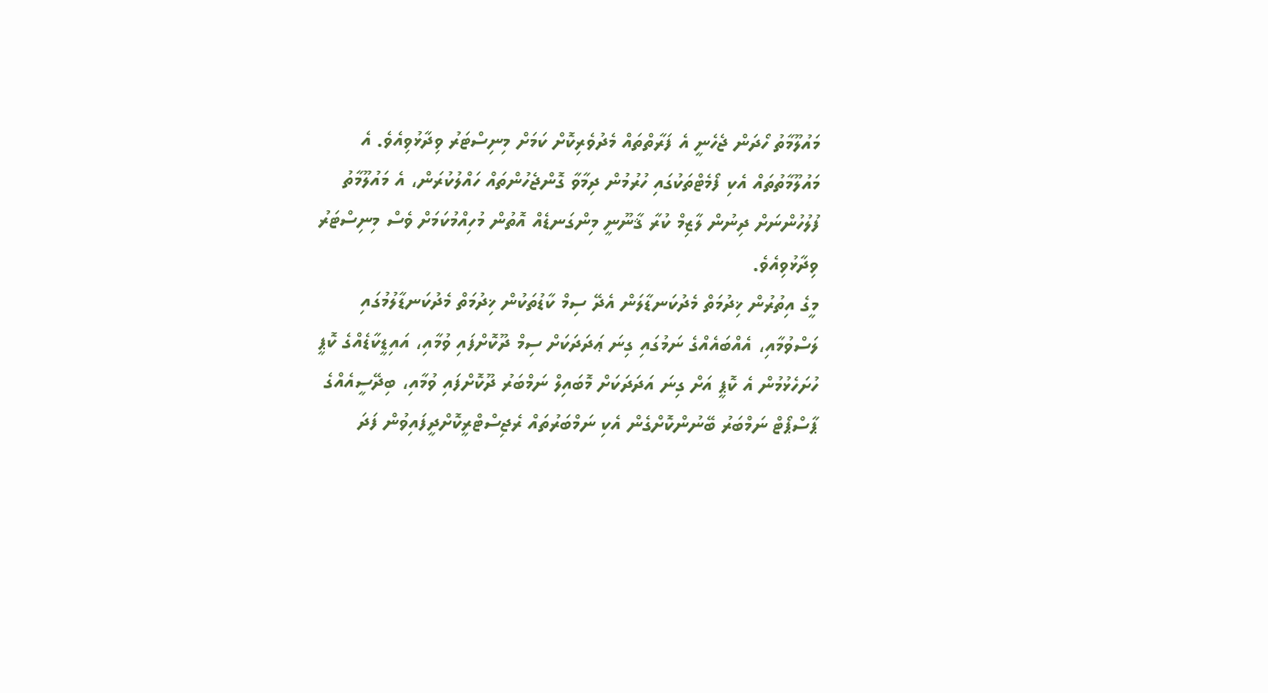މައުލޫމާތު ހޯދަން ޖެހެނީ އެ ފަރާތްތައް މެދުވެރިކޮށް ކަމަށް މިނިސްޓަރު ވިދާޅުވިއެވެ. އެ މައުލޫމާތުތައް އެކި ފޯމެޓްތަކުގައި ހުރުމުން ދިމާވާ ގޮންޖެހުންތައް ހައްލުކުރަން، އެ މައުލޫމާތު ފުލުހުންނަށް ދިނުން ލާޒިމް ކުރާ ޤާނޫނީ މިންގަނޑެއް އޮތުން މުހިއްމުކަމަށް ވެސް މިނިސްޓަރު ވިދާޅުވިއެވެ.
މީގެ އިތުރުން ޚިދުމަތް މެދުކަނޑާލަން އެދޭ ސިމް ކާޑުތަކުން ޚިދުމަތް މެދުކަނޑާލުމުގައި ލަސްވުމާއި، އެއްބައެއްގެ ނަމުގައި ގިނަ ޢަދަދަކަށް ސިމް ދޫކޮށްފައި ވުމާއި، އައިޑީކާޑެއްގެ ކޮޕީ ހުށަހެޅުމުން އެ ކޮޕީ އަށް ގިނަ އަދަދަކަށް މޮބައިލް ނަމްބަރު ދޫކޮށްފައި ވުމާއި، ބިދޭސީއެއްގެ ޕާސްޕޯޓް ނަމްބަރު ބޭނުންކޮށްގެން އެކި ނަމްބަރުތައް ރެޖިސްޓްރީކޮށްދީފައިވުން ފަދަ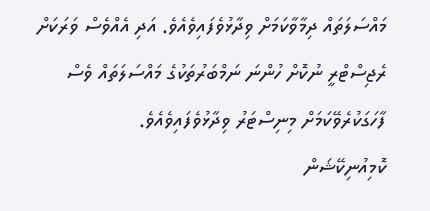މައްސަލަތައް ދިމާވާކަމަށް ވިދާޅުވެފައިވެއެވެ. އަދި އެއްވެސް ވަރަކަށް ރެޖިސްޓްރީ ނުކޮށް ހުންނަ ނަމްބަރުތަކުގެ މައްސަލަތައް ވެސް ފާހަގަކުރެވޭކަމަށް މިނިސްޓަރު ވިދާޅުވެފައިވެއެވެ.
ކޮމިއުނިކޭޝަން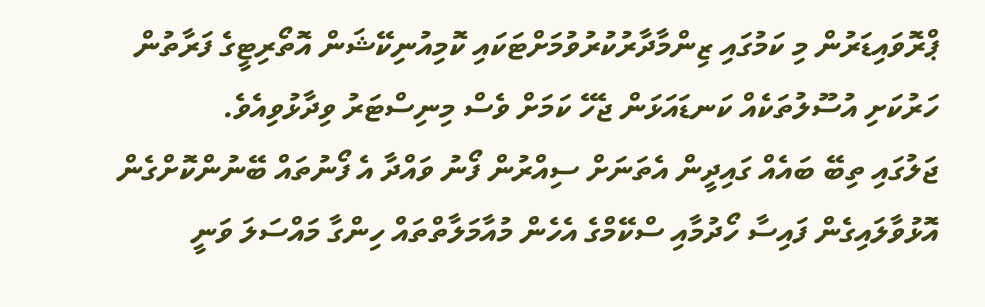ޕްރޮވައިޑަރުން މި ކަމުގައި ޒިންމާދާރުކުރުވުމަށްޓަކައި ކޮމިއުނިކޭޝަން އޮތޯރިޓީގެ ފަރާތުން ހަރުކަށި އުސޫލުތަކެއް ކަނޑައަޅަން ޖެހޭ ކަމަށް ވެސް މިނިސްޓަރު ވިދާޅުވިއެވެ.
ޖަލުގައި ތިބޭ ބައެއް ގައިދީން އެތަނަށް ސިއްރުން ފޯނު ވައްދާ އެ ފޯނުތައް ބޭނުންކޮށްގެން އޮޅުވާލައިގެން ފައިސާ ހޯދުމާއި ސްކޭމްގެ އެހެން މުއާމަލާތްތައް ހިންގާ މައްސަލަ ވަނީ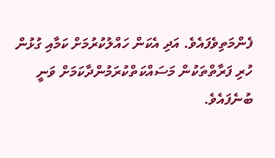ފެންމަތިވެފައެވެ. އަދި އެކަން ހައްލުކުރުމަށް ކަމާއި ގުޅުން ހުރި ފަރާތްތަކުން މަސައްކަތްކުރަމުންދާކަމަށް ވަނީ ބުނެފައެވެ.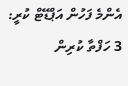އެންމެ ފަހުން އަޕްޑޭޓް ކުރީ: 3 ހަފްތާ ކުރިން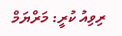ރިވިއު ކުރީ: މަރްޔަމް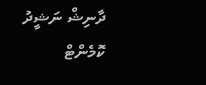ދާނިޝް ނަޝީދު
ކޮމެންޓް